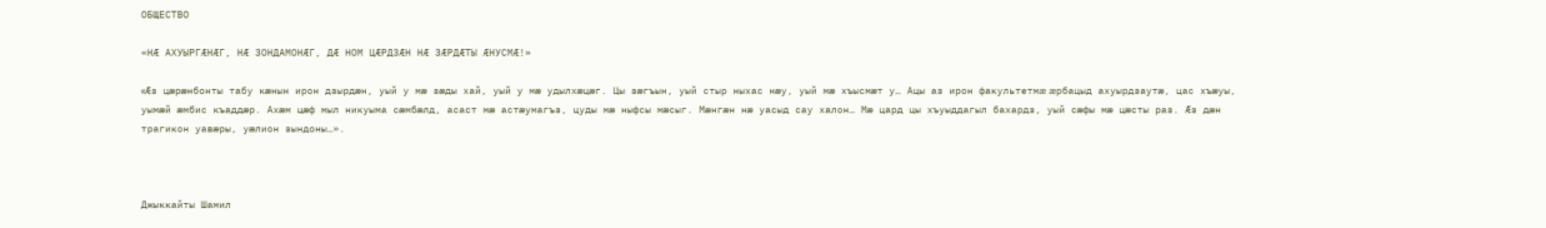ОБЩЕСТВО

«НÆ АХУЫРГÆНÆГ, НÆ ЗОНДАМОНÆГ, ДÆ НОМ ЦÆРДЗÆН НÆ ЗÆРДÆТЫ ÆНУСМÆ!»

«Æз цæрæнбонты табу кæнын ирон дзырдæн, уый у мæ зæды хай, уый у мæ удылхæцæг. Цы зæгъын, уый стыр ныхас нæу, уый мæ хъысмæт у… Ацы аз ирон факультетмæ æрбацыд ахуырдзаутæ, цас хъæуы, уымæй æмбис къаддæр. Ахæм цæф мыл никуыма сæмбæлд, асаст мæ астæумагъз, цуды мæ ныфсы мæсыг. Мæнгæн нæ уасыд сау халон… Мæ цард цы хъуыддагыл бахардз, уый сæфы мæ цæсты раз. Æз дæн трагикон уавæры, уæлион зындоны…».



Джыккайты Шамил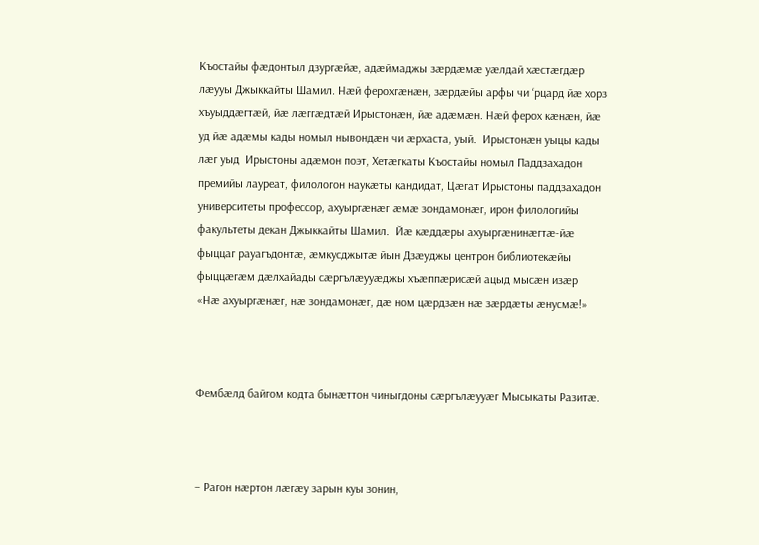Къостайы фæдонтыл дзургæйæ, адæймаджы зæрдæмæ уæлдай хæстæгдæр лæууы Джыккайты Шамил. Нӕй ферохгӕнӕн, зӕрдӕйы арфы чи ‘рцард йӕ хорз хъуыддӕгтӕй, йӕ лӕггӕдтӕй Ирыстонӕн, йӕ адӕмӕн. Нӕй ферох кӕнӕн, йӕ уд йӕ адӕмы кады номыл нывондӕн чи ӕрхаста, уый.  Ирыстонӕн уыцы кады лӕг уыд  Ирыстоны адæмон поэт, Хетæгкаты Къостайы номыл Паддзахадон премийы лауреат, филологон наукæты кандидат, Цæгат Ирыстоны паддзахадон университеты профессор, ахуыргæнæг æмæ зондамонæг, ирон филологийы факультеты декан Джыккайты Шамил.  Йӕ кӕддӕры ахуыргӕнинӕгтӕ-йæ фыццаг рауагъдонтæ, ӕмкусджытӕ йын Дзæуджы центрон библиотекæйы  фыццæгæм дæлхайады сæргълæууæджы хъæппæрисæй ацыд мысæн изæр  «Нæ ахуыргæнæг, нæ зондамонæг, дæ ном цæрдзæн нæ зæрдæты æнусмæ!»



Фембæлд байгом кодта бынæттон чиныгдоны сæргълæууæг Мысыкаты Разитæ.



– Рагон нæртон лæгæу зарын куы зонин,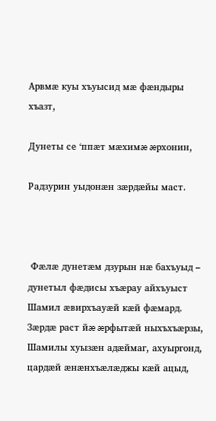Арвмæ куы хъуысид мæ фæндыры хъазт,

Дунеты се ‘ппæт мæхимæ æрхонин,

Радзурин уыдонæн зæрдæйы маст.



 Фæлæ дунетæм дзурын нæ бахъуыд – дунетыл фæдисы хъæрау айхъуыст Шамил æвирхъауæй кæй фæмард. Зæрдæ раст йæ æрфытæй ныхъхъæрзы, Шамилы хуызæн адæймаг, ахуыргонд, цардæй æнæнхъæлæджы кæй ацыд,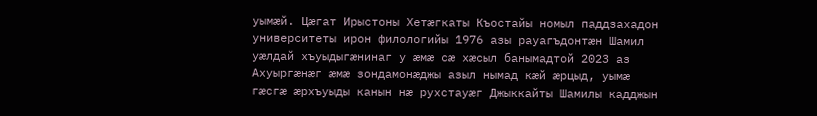уымæй. Цæгат Ирыстоны Хетæгкаты Къостайы номыл паддзахадон университеты ирон филологийы 1976 азы рауагъдонтæн Шамил уæлдай хъуыдыгæнинаг у æмæ сæ хæсыл банымадтой 2023 аз Ахуыргæнæг æмæ зондамонæджы азыл нымад кæй æрцыд, уымæ гæсгæ æрхъуыды канын нæ рухстауæг Джыккайты Шамилы кадджын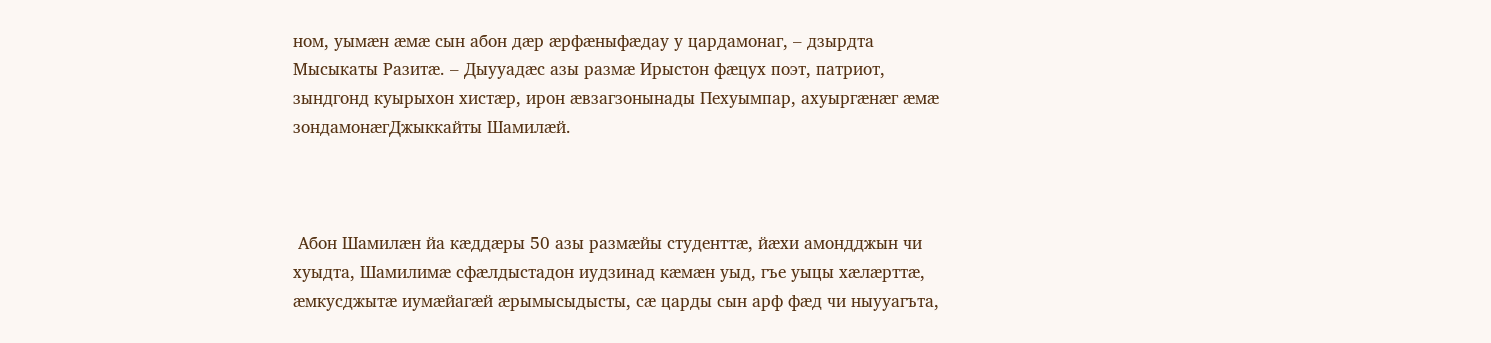ном, уымæн æмæ сын абон дæр æрфæныфæдау у цардамонаг, – дзырдта Мысыкаты Разитæ. – Дыууадæс азы размæ Ирыстон фæцух поэт, патриот, зындгонд куырыхон хистæр, ирон æвзагзонынады Пехуымпар, ахуыргæнæг æмæ зондамонæгДжыккайты Шамилæй.



 Абон Шамилæн йа кæддæры 50 азы размæйы студенттæ, йæхи амондджын чи хуыдта, Шамилимæ сфæлдыстадон иудзинад кæмæн уыд, гъе уыцы хæлæрттæ, æмкусджытæ иумæйагæй æрымысыдысты, сæ царды сын арф фæд чи ныууагъта,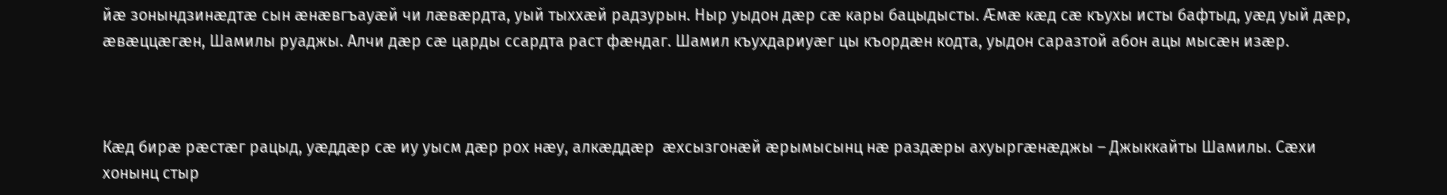йæ зонындзинæдтæ сын æнæвгъауæй чи лæвæрдта, уый тыххæй радзурын. Ныр уыдон дæр сæ кары бацыдысты. Æмæ кæд сæ къухы исты бафтыд, уæд уый дæр, æвæццæгæн, Шамилы руаджы. Алчи дæр сæ царды ссардта раст фæндаг. Шамил къухдариуæг цы къордæн кодта, уыдон саразтой абон ацы мысæн изæр.



Кæд бирæ рæстæг рацыд, уæддæр сæ иу уысм дæр рох нæу, алкæддæр  æхсызгонæй æрымысынц нæ раздæры ахуыргæнæджы – Джыккайты Шамилы. Сæхи хонынц стыр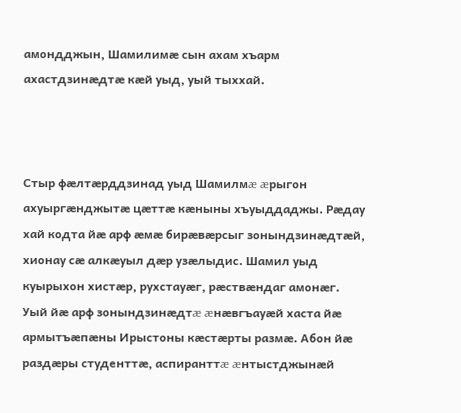амондджын, Шамилимæ сын ахам хъарм ахастдзинæдтæ кæй уыд, уый тыххай.



Стыр фæлтæрддзинад уыд Шамилмæ æрыгон ахуыргæнджытæ цæттæ кæныны хъуыддаджы. Рæдау хай кодта йæ арф æмæ бирæвæрсыг зонындзинæдтæй, хионау сæ алкæуыл дæр узæлыдис. Шамил уыд куырыхон хистæр, рухстауæг, рæствæндаг амонæг. Уый йæ арф зонындзинæдтæ æнæвгъауæй хаста йæ армытъæпæны Ирыстоны кæстæрты размæ. Абон йæ раздæры студенттæ, аспиранттæ æнтыстджынæй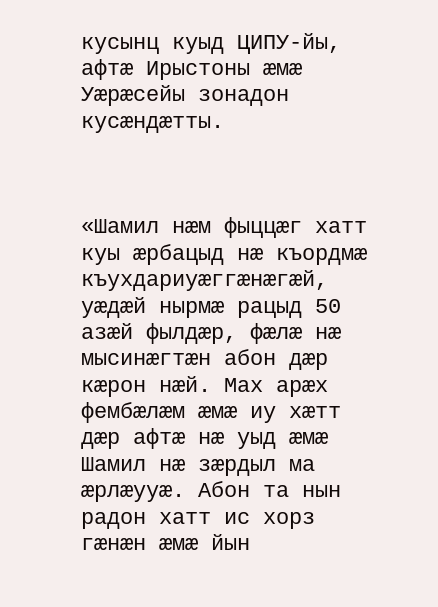кусынц куыд ЦИПУ-йы, афтæ Ирыстоны æмæ Уæрæсейы зонадон кусæндæтты.



«Шамил нæм фыццæг хатт куы æрбацыд нæ къордмæ къухдариуæггæнæгæй, уæдæй нырмæ рацыд 50 азæй фылдæр, фæлæ нæ мысинæгтæн абон дæр кæрон нæй. Мах арæх фембæлæм æмæ иу хæтт дæр афтæ нæ уыд æмæ Шамил нæ зæрдыл ма æрлæууæ. Абон та нын радон хатт ис хорз гæнæн æмæ йын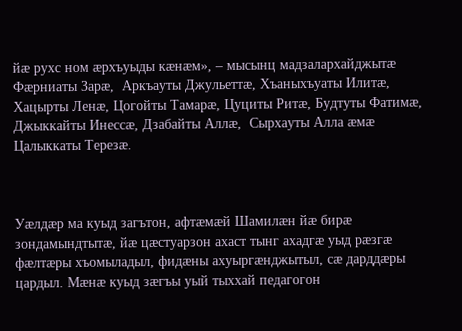йæ рухс ном æрхъуыды кæнæм», – мысынц мадзалархайджытæ Фæрниаты Зарæ,  Аркъауты Джульеттæ, Хъаныхъуаты Илитæ, Хацырты Ленæ, Цогойты Тамарæ, Цуциты Ритæ, Будтуты Фатимæ, Джыккайты Инессæ, Дзабайты Аллæ,  Сырхауты Алла æмæ Цалыккаты Терезæ.



Уæлдæр ма куыд загътон, афтæмæй Шамилæн йæ бирæ зондамындтытæ, йæ цæстуарзон ахаст тынг ахадгæ уыд рæзгæ фæлтæры хъомыладыл, фидæны ахуыргæнджытыл, сæ дарддæры цардыл. Мæнæ куыд зæгъы уый тыххай педагогон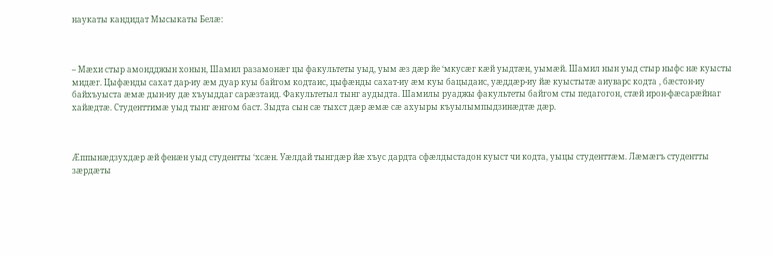наукаты кандидат Мысыкаты Белæ:



– Мæхи стыр амондджын хонын, Шамил разамонæг цы факультеты уыд, уым æз дæр йе ‘мкусæг кæй уыдтæн, уымæй. Шамил нын уыд стыр ныфс нæ куысты мидæг. Цыфæнды сахат дар-иу æм дуар куы байгом кодтаис, цыфæнды сахат-иу æм куы бацыдаис, уæддæр-иу йæ куыстытæ аиуварс кодта , бæстон-иу байхъуыста æмæ дын-иу дæ хъуыддаг сарæзтаид. Факультетыл тынг аудыдта. Шамилы руаджы факультеты байгом сты педагогон, стæй ирон-фæсарæйнаг хайæдтæ. Студенттимæ уыд тынг æнгом баст. Зыдта сын сæ тыхст дæр æмæ сæ ахуыры къуылымпыдзинæдтæ дæр.



Æппынæдзухдæр æй фенæн уыд студентты ‘хсæн. Уæлдай тынгдæр йæ хъус дардта сфæлдыстадон куыст чи кодта, уыцы студенттæм. Лæмæгъ студентты зæрдæты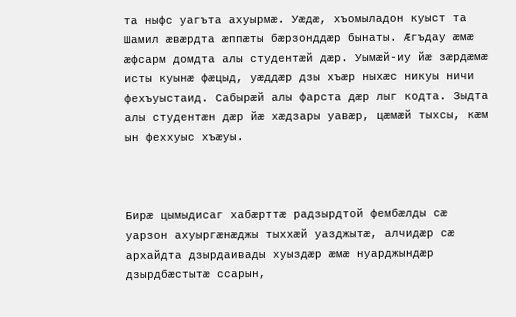та ныфс уагъта ахуырмæ. Уæдæ, хъомыладон куыст та Шамил æвæрдта æппæты бæрзонддæр бынаты. Æгъдау æмæ æфсарм домдта алы студентæй дæр. Уымæй-иу йæ зæрдæмæ исты куынæ фæцыд, уæддæр дзы хъæр ныхæс никуы ничи фехъуыстаид. Сабырæй алы фарста дæр лыг кодта. Зыдта алы студентæн дæр йæ хæдзары уавæр, цæмæй тыхсы, кæм ын феххуыс хъæуы.



Бирæ цымыдисаг хабæрттæ радзырдтой фембæлды сæ уарзон ахуыргæнæджы тыххæй уазджытæ, алчидæр сæ архайдта дзырдаивады хуыздæр æмæ нуарджындæр дзырдбæстытæ ссарын,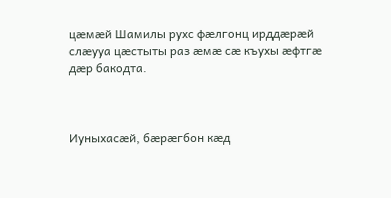цæмæй Шамилы рухс фæлгонц ирддæрæй слæууа цæстыты раз æмæ сæ къухы æфтгæ дæр бакодта.



Иуныхасæй, бæрæгбон кæд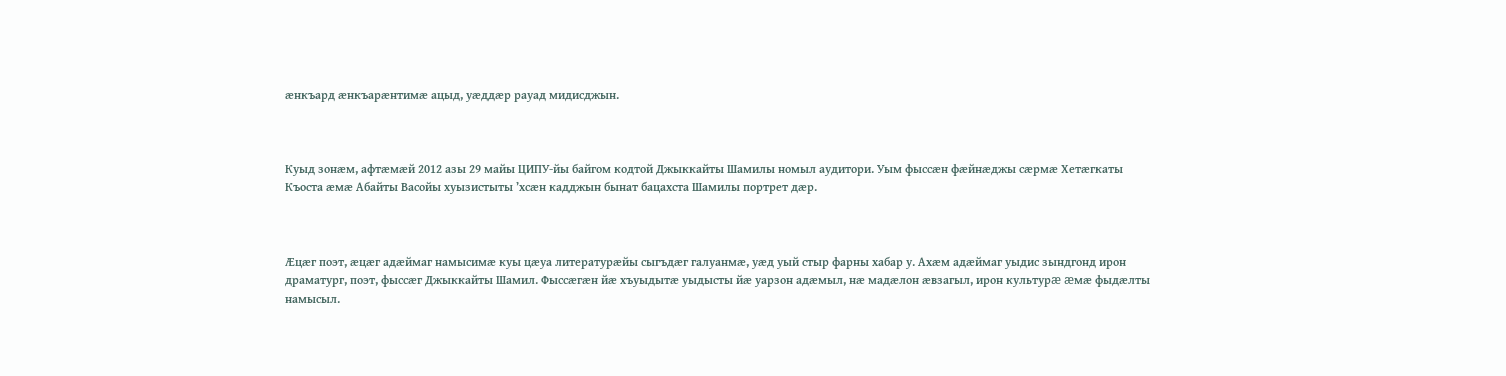æнкъард æнкъарæнтимæ ацыд, уæддæр рауад мидисджын.



Куыд зонæм, афтæмæй 2012 азы 29 майы ЦИПУ-йы байгом кодтой Джыккайты Шамилы номыл аудитори. Уым фыссæн фæйнæджы сæрмæ Хетæгкаты Къоста æмæ Абайты Васойы хуызистыты ’хсæн кадджын бынат бацахста Шамилы портрет дæр.



Æцæг поэт, æцæг адæймаг намысимæ куы цæуа литературæйы сыгъдæг галуанмæ, уæд уый стыр фарны хабар у. Ахæм адæймаг уыдис зындгонд ирон драматург, поэт, фыссæг Джыккайты Шамил. Фыссæгæн йæ хъуыдытæ уыдысты йæ уарзон адæмыл, нæ мадæлон æвзагыл, ирон культурæ æмæ фыдæлты намысыл.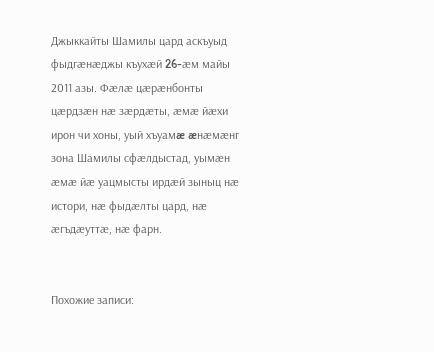Джыккайты Шамилы цард аскъуыд фыдгæнæджы къухæй 26-æм майы 2011 азы. Фæлæ цæрæнбонты цæрдзæн нæ зæрдæты, æмæ йæхи ирон чи хоны, уый хъуамæ æнæмæнг зона Шамилы сфæлдыстад, уымæн æмæ йæ уацмысты ирдæй зыныц нæ истори, нæ фыдæлты цард, нæ æгъдæуттæ, нæ фарн.


Похожие записи: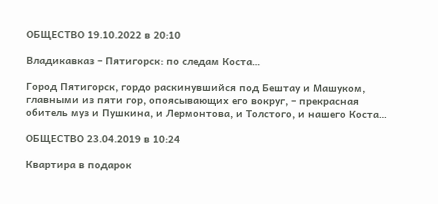ОБЩЕСТВО 19.10.2022 в 20:10

Владикавказ – Пятигорск: по следам Коста…

Город Пятигорск, гордо раскинувшийся под Бештау и Машуком, главными из пяти гор, опоясывающих его вокруг, – прекрасная обитель муз и Пушкина, и Лермонтова, и Толстого, и нашего Коста…

ОБЩЕСТВО 23.04.2019 в 10:24

Квартира в подарок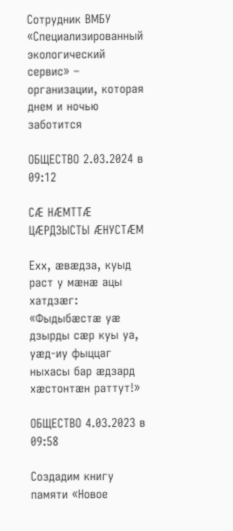Сотрудник ВМБУ «Специализированный экологический сервис» – организации, которая днем и ночью заботится

ОБЩЕСТВО 2.03.2024 в 09:12

СÆ НÆМТТÆ ЦÆРДЗЫСТЫ ÆНУСТÆМ

Ехх, æвæдза, куыд раст у мæнæ ацы хатдзæг: «Фыдыбæстæ уæ дзырды сæр куы уа, уæд-иу фыццаг ныхасы бар æдзард хæстонтæн раттут!»

ОБЩЕСТВО 4.03.2023 в 09:58

Создадим книгу памяти «Новое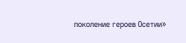поколение героев Осетии»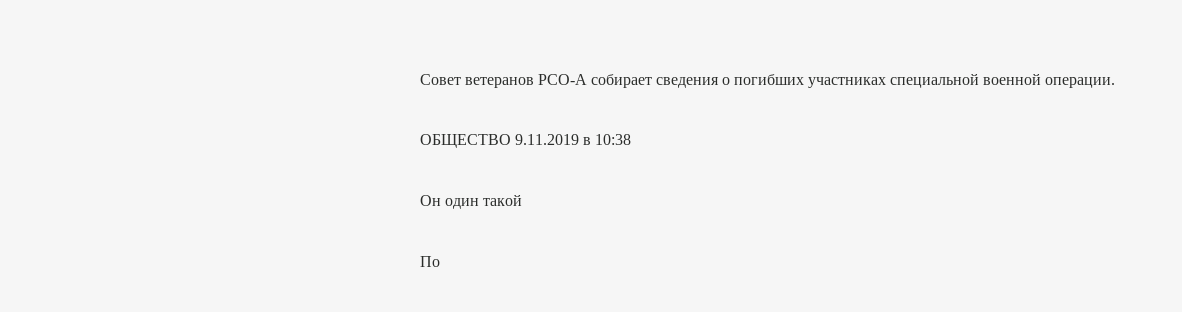Совет ветеранов РСО-А собирает сведения о погибших участниках специальной военной операции.

ОБЩЕСТВО 9.11.2019 в 10:38

Он один такой

По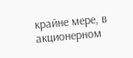крайне мере, в акционерном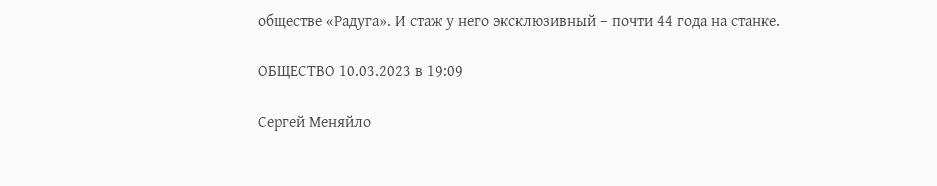обществе «Радуга». И стаж у него эксклюзивный – почти 44 года на станке.

ОБЩЕСТВО 10.03.2023 в 19:09

Сергей Меняйло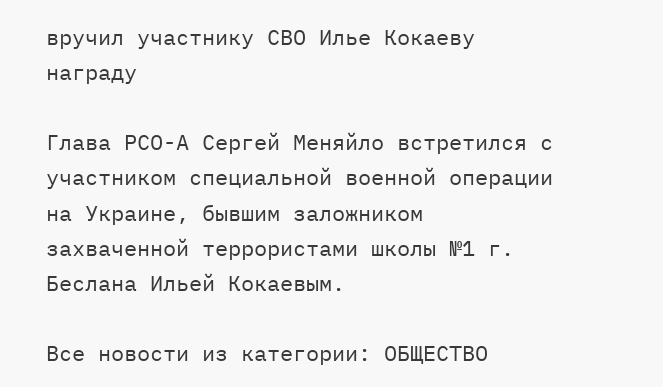вручил участнику СВО Илье Кокаеву награду

Глава РСО-А Сергей Меняйло встретился с участником специальной военной операции на Украине, бывшим заложником захваченной террористами школы №1 г. Беслана Ильей Кокаевым.

Все новости из категории: ОБЩЕСТВО